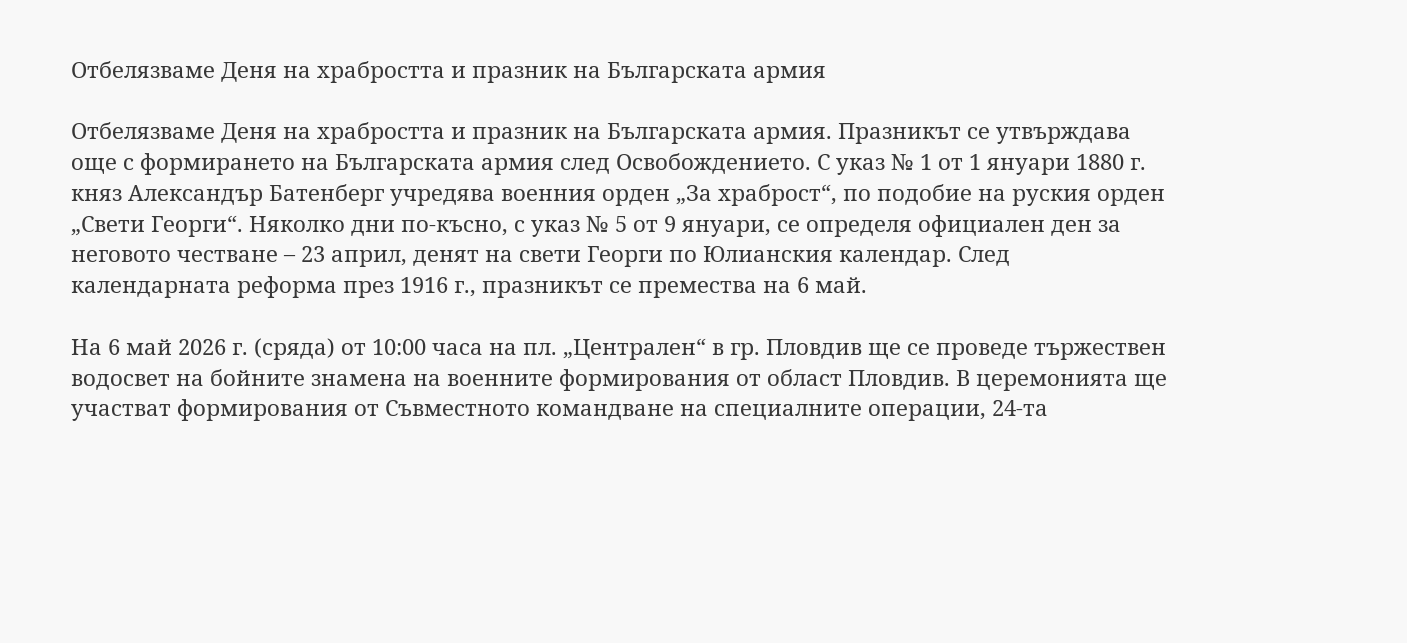Отбелязваме Деня на храбростта и празник на Българската армия

Отбелязваме Деня на храбростта и празник на Българската армия. Празникът се утвърждава още с формирането на Българската армия след Освобождението. С указ № 1 от 1 януари 1880 г. княз Александър Батенберг учредява военния орден „За храброст“, по подобие на руския орден „Свети Георги“. Няколко дни по-късно, с указ № 5 от 9 януари, се определя официален ден за неговото честване – 23 април, денят на свети Георги по Юлианския календар. След календарната реформа през 1916 г., празникът се премества на 6 май.

На 6 май 2026 г. (сряда) от 10:00 часа на пл. „Централен“ в гр. Пловдив ще се проведе тържествен водосвет на бойните знамена на военните формирования от област Пловдив. В церемонията ще участват формирования от Съвместното командване на специалните операции, 24-та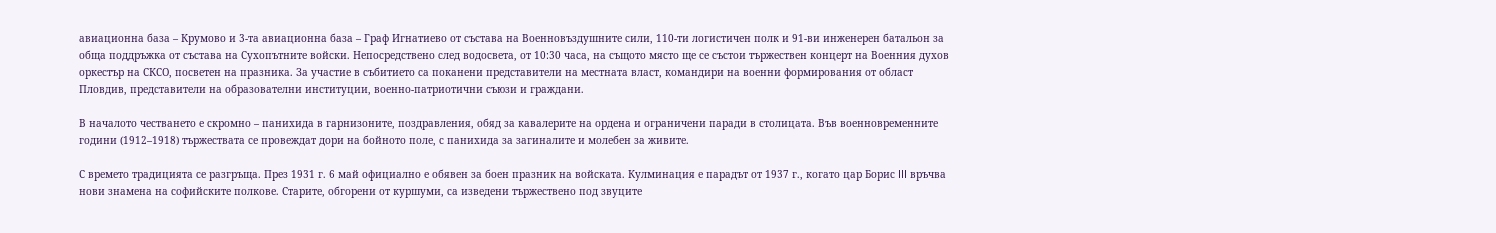авиационна база – Крумово и 3-та авиационна база – Граф Игнатиево от състава на Военновъздушните сили, 110-ти логистичен полк и 91-ви инженерен батальон за обща поддръжка от състава на Сухопътните войски. Непосредствено след водосвета, от 10:30 часа, на същото място ще се състои тържествен концерт на Военния духов оркестър на СКСО, посветен на празника. За участие в събитието са поканени представители на местната власт, командири на военни формирования от област Пловдив, представители на образователни институции, военно-патриотични съюзи и граждани.

В началото честването е скромно – панихида в гарнизоните, поздравления, обяд за кавалерите на ордена и ограничени паради в столицата. Във военновременните години (1912–1918) тържествата се провеждат дори на бойното поле, с панихида за загиналите и молебен за живите.

С времето традицията се разгръща. През 1931 г. 6 май официално е обявен за боен празник на войската. Кулминация е парадът от 1937 г., когато цар Борис III връчва нови знамена на софийските полкове. Старите, обгорени от куршуми, са изведени тържествено под звуците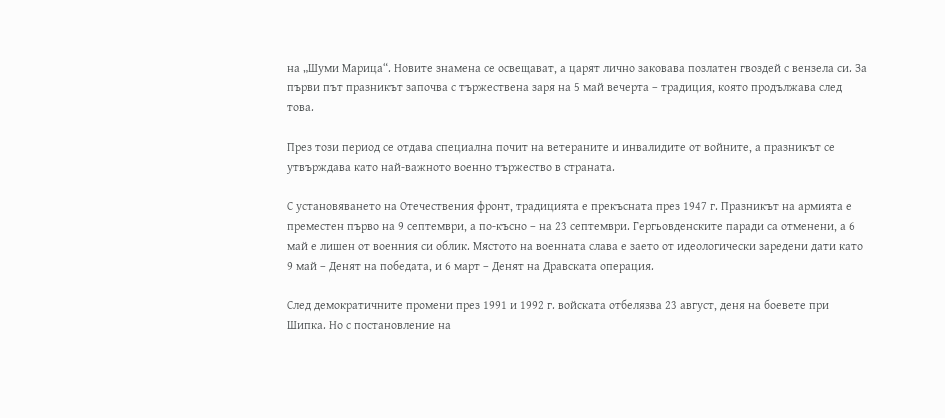на „Шуми Марица“. Новите знамена се освещават, а царят лично заковава позлатен гвоздей с вензела си. За първи път празникът започва с тържествена заря на 5 май вечерта – традиция, която продължава след това.

През този период се отдава специална почит на ветераните и инвалидите от войните, а празникът се утвърждава като най-важното военно тържество в страната.

С установяването на Отечествения фронт, традицията е прекъсната през 1947 г. Празникът на армията е преместен първо на 9 септември, а по-късно – на 23 септември. Гергьовденските паради са отменени, а 6 май е лишен от военния си облик. Мястото на военната слава е заето от идеологически заредени дати като 9 май – Денят на победата, и 6 март – Денят на Дравската операция.

След демократичните промени през 1991 и 1992 г. войската отбелязва 23 август, деня на боевете при Шипка. Но с постановление на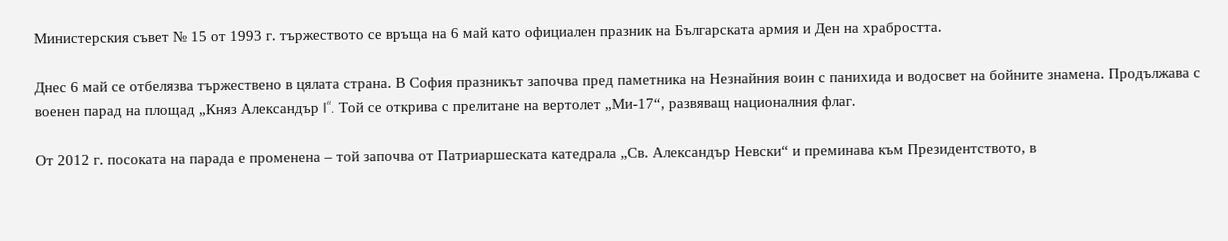Министерския съвет № 15 от 1993 г. тържеството се връща на 6 май като официален празник на Българската армия и Ден на храбростта.

Днес 6 май се отбелязва тържествено в цялата страна. В София празникът започва пред паметника на Незнайния воин с панихида и водосвет на бойните знамена. Продължава с военен парад на площад „Княз Александър I“. Той се открива с прелитане на вертолет „Ми-17“, развяващ националния флаг.

От 2012 г. посоката на парада е променена – той започва от Патриаршеската катедрала „Св. Александър Невски“ и преминава към Президентството, в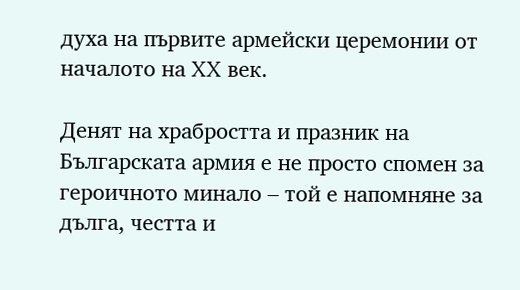духа на първите армейски церемонии от началото на XX век.

Денят на храбростта и празник на Българската армия е не просто спомен за героичното минало – той е напомняне за дълга, честта и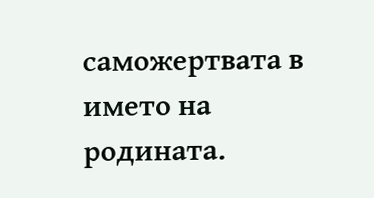саможертвата в името на родината.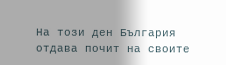На този ден България отдава почит на своите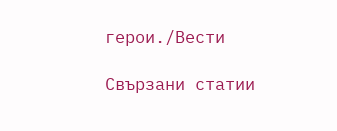герои./Вести

Свързани статии